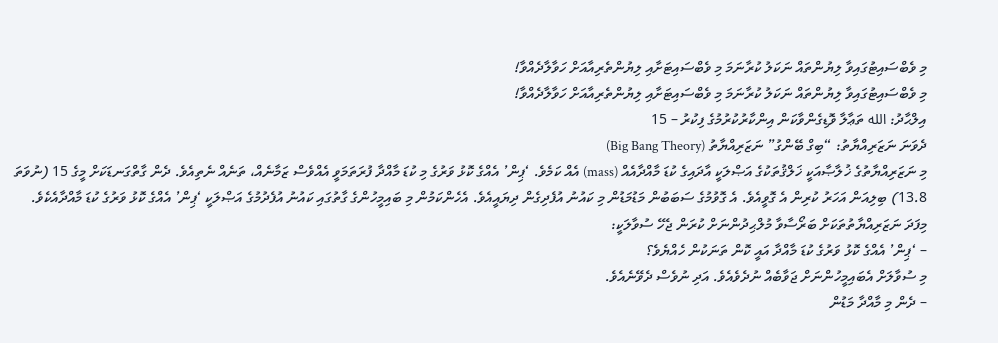މި ވެބްސައިޓުގައިވާ ލިޔުންތައް ނަކަލު ކުރާނަމަ މި ވެބްސައިޓަށާއި ލިޔުންތެރިއާއަށް ހަވާލާދެއްވާ!
މި ވެބްސައިޓުގައިވާ ލިޔުންތައް ނަކަލު ކުރާނަމަ މި ވެބްސައިޓަށާއި ލިޔުންތެރިއާއަށް ހަވާލާދެއްވާ!
އިލްޙާދު: الله ތަޢާލާ ވޮޑިގެންވާކަން އިންކާރުކުރުމުގެ ފިކުރު – 15
ދެވަނަ ނަޒަރިއްޔާތު: “ބިގް ބޭންގު” ނަޒަރިއްޔާތު (Big Bang Theory)
މި ނަޒަރިއްޔާތުގެ ޚުލާޞާއަކީ ޚަލްޤުތަކުގެ އަޞްލަކީ އާދައިގެ ކުޑަ މާއްދާއެއް (mass) އެއް ކަމެވެ. ‘ޕިން’ އެއްގެ ކޮޅު ވަރުގެ މި ކުޑަ މާއްދާ ފުރަތަމަވީ އެއްވެސް ޒަމާނެއް، ތަނެއް ނެތިއެވެ. ދެން ގާތްގަނޑަކަށް މީގެ 15 (ނުވަތަ 13.8) ބިލިއަން އަހަރު ކުރިން އެ ގޮވީއެވެ. އެ ގޮވުމުގެ ސަބަބުން މަޑުމަޑުން މި ކައުނު އުފެދިގެން ދިޔައީއެވެ. އެހެންކަމުން މި ބައިމީހުންގެ ގާތުގައި ކައުނު އުފެދުމުގެ އަޞްލަކީ ‘ޕިން’ އެއްގެ ކޮޅު ވަރުގެ ކުޑަ މާއްދާއެކެވެ.
މިފަދަ ނަޒަރިއްޔާތުތަކަށް ބަރޯސާވާ މުލްޙިދުންނަށް ކުރަން ޖެހޭ ސުވާލަކީ:
– ‘ޕިން’ އެއްގެ ކޮޅު ވަރުގެ ކުޑަ މާއްދާ އައީ ކޮން ތަނަކުން ހެއްޔެވެ؟
މި ސުވާލަށް އެބައިމީހުންނަށް ޖަވާބެއް ނުދެވެއެވެ. އަދި ނުވެސް ދެވޭނެއެވެ.
– ދެން މި މާއްދާ މަޑުން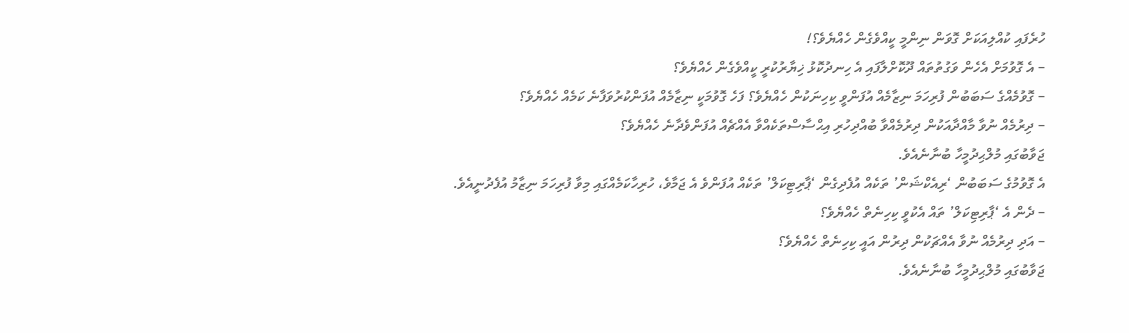ހުރެފައި ކުއްލިއަކަށް ގޮވަން ނިންމީ ކީއްވެގެން ހެއްޔެވެ؟!
– އެ ގޮވުމަށް އެހެން ވަގުތުތައް ދޫކޮށްލާފައި އެ ހިނދުކޮޅު ޚިޔާރުކުރީ ކީއްވެގެން ހެއްޔެވެ؟
– ގޮވުމެއްގެ ސަބަބުން ފުރިހަމަ ނިޒާމެއް އުފަންވީ ކިހިނަކުން ހެއްޔެވެ؟ ފަހެ ގޮވުމަކީ ނިޒާމެއް އުފަންކުރުވަފާނެ ކަމެއް ހެއްޔެވެ؟
– ދިރުމެއް ނުވާ މާއްދާއަކުން ދިރުމެއްވާ ބުއްދިހުރި އިޙްސާސްތަކެއްވާ އެއްޗެއް އުފަންވެދާނެ ހެއްޔެވެ؟
ޖަވާބުގައި މުލްޙިދުމީހާ ބުނާނެއެވެ.
އެ ގޮވުމުގެ ސަބަބުން ‘ރިއެކްޝަން’ ތަކެއް އުފެދިގެން ‘ޕާރިޓިކަލް’ ތަކެއް އުފަންވެ އެ ޖަމާވެ، ހުރިހާކަމެއްގައި މިވާ ފުރިހަމަ ނިޒާމު އުފެދުނީއެވެ.
– ދެން އެ ‘ޕާރިޓިކަލް’ ތައް އެކުވީ ކިހިނެތް ހެއްޔެވެ؟
– އަދި ދިރުމެއް ނުވާ އެއްޗަކުން ދިރުން އައީ ކިހިނެތް ހެއްޔެވެ؟
ޖަވާބުގައި މުލްޙިދުމީހާ ބުނާނެއެވެ.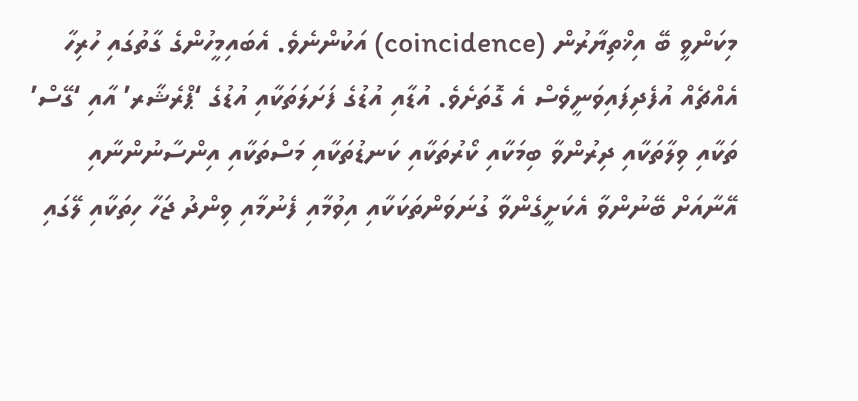މިކަންވީ ބޭ އިޚްތިޔާރުން (coincidence) އަކުންނެވެ. އެބައިމީހުންގެ ގާތުގައި ހުރިހާ އެއްޗެއް އުފެދިފައިވަނީވެސް އެ ގޮތަށެވެ. އުޑާއި އުޑުގެ ފަށަލަތަކާއި އުޑުގެ ‘ޕްރެޝާރ’ އާއި ‘ގޭސް’ ތަކާއި ވިލާތަކާއި ދިރުންވާ ބިމަކާއި ކޯރުތަކާއި ކަނޑުތަކާއި މަސްތަކާއި އިންސާނުންނާއި އޭނާއަށް ބޭނުންވާ އެކަށީގެންވާ ގުނަވަންތަކަކާއި އިވުމާއި ފެނުމާއި ވިންދު ޖަހާ ހިތަކާއި ލޭގައި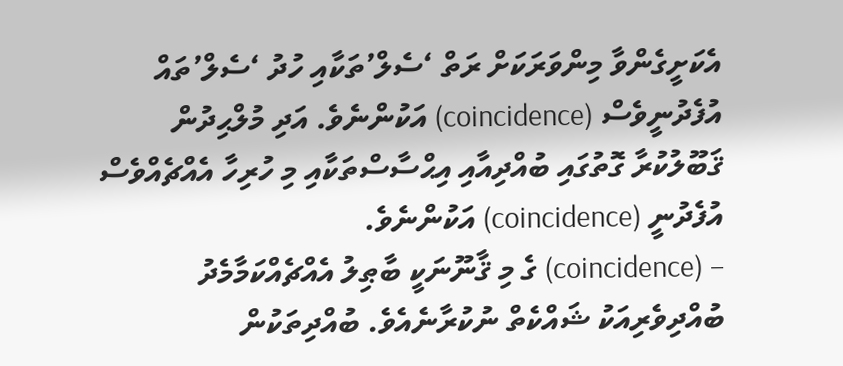އެކަށީގެންވާ މިންވަރަކަށް ރަތް ‘ސެލް’ތަކާއި ހުދު ‘ސެލް’ތައް އުފެދުނީވެސް (coincidence) އަކުންނެވެ. އަދި މުލްޙިދުން ޤަބޫލުކުރާ ގޮތުގައި ބުއްދިއާއި އިޙްސާސްތަކާއި މި ހުރިހާ އެއްޗެއްވެސް އުފެދުނީ (coincidence) އަކުންނެވެ.
– (coincidence) ގެ މި ޤާނޫނަކީ ބާޠިލު އެއްޗެއްކަމާމެދު ބުއްދިވެރިއަކު ޝައްކެތް ނުކުރާނެއެވެ. ބުއްދިތަކުން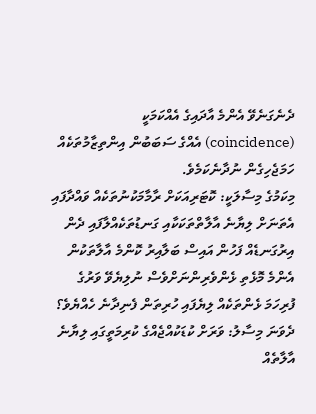ދެނެގަނެވޭ އެންމެ އާދައިގެ އެއްކަމަކީ (coincidence) އެއްގެ ސަބަބުން އިންތިޒާމުތަކެއް ހަމަޖެހިގެން ނުދާނެކަމެވެ.
މިކަމުގެ މިސާލަކީ: ކޮޓަރިއަކަށް ރާމާމަކުނުތަކެއް ވައްދާފައި އެތަނަށް ލިޔާނެ އާލާތްތަކަކާއި ގަނޑުތަކެއްލާފައި ދެން އިރުގަނޑެއް ފަހުން އައިސް ބަލާއިރު ކޮންމެ އާލާތަކުން އެންމެ މޮޅެތި ޅެންވެރިންނަށްވެސް ނުލިޔެވޭ ވަރުގެ ފުރިހަމަ ޅެންތަކެއް ލިޔެފައި ހުރިތަން ފެނިދާނެ ހެއްޔެވެ؟
ދެވަނަ މިސާލު: ވަރަށް ކުޑަކުއްޖެއްގެ ކުރިމަތީގައި ލިޔާނެ އާލާތެއް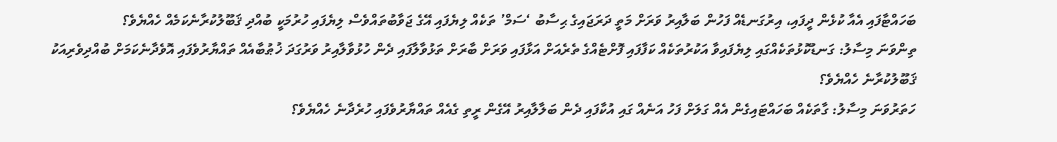ބަހައްޓާފައި އެއާ ކުޅެން ދީފައި، އިރުގަނޑެއް ފަހުން ބަލާއިރު ވަރަށް މަތީ ދަރަޖައިގެ ޙިސާބު ‘ސަމް’ ތަކެއް ލިޔެފައި އޭގެ ޖަވާބުތައްވެސް ލިޔެފައި ހުރުމަކީ ބުއްދި ޤަބޫލުކުރާނެކަމެއް ހެއްޔެވެ؟
ތިންވަނަ މިސާލު: ގަނޑުކޮޅުތަކެއްގައި ލިޔެފައިވާ އަކުރުތަކެއް ކަފާފައި ފޮށްޓެއްގެ ތެރެއަށް އަޅާފައި ވަރަށް ބާރަށް ތަޅުވާލާފައި ދެން ހުޅުވާލާއިރު ވަރުގަދަ ޚުޠުބާއެއް ތައްޔާރުވެފައި އޮވެދާނެކަމަށް ބުއްދިވެރިއަކު ޤަބޫލުކުރާނެ ހެއްޔެވެ؟
ހަތަރުވަނަ މިސާލު: ގާތަކެއް ބަހައްޓައިގެން އެއް ގަލަށް ފަހު އަނެއް ގައި އުކާފައި ދެން ބަލާލާއިރު އޭގެން ރީތި ގެއެއް ތައްޔާރުވެފައި ހުރެދާނެ ހެއްޔެވެ؟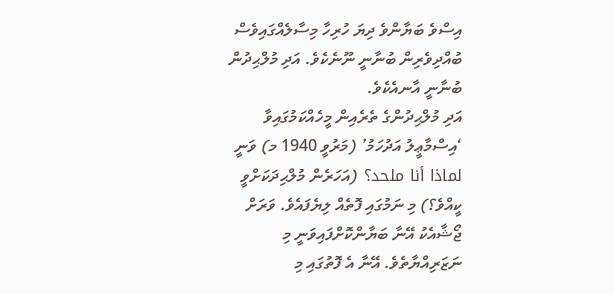އިސްވެ ބަޔާންވެ ދިޔަ ހުރިހާ މިސާލެއްގައިވެސް ބުއްދިވެރިން ބުނާނީ ނޫނެކެވެ. އަދި މުލްޙިދުން ބުނާނީ އާނއެކެވެ.
އަދި މުލްޙިދުންގެ ތެރެއިން މީހެއްކަމުގައިވާ ‘އިސްމާޢީލު އަދުހަމު’ (މަރުވީ 1940 މ) ވަނީ لماذا أنا ملحد؟ (އަހަރެން މުލްޙިދަކަށްވީ ކީއްވެ؟) މި ނަމުގައި ފޮތެއް ލިޔެފައެވެ. ވަރަށް ޖޯޝާއެކު އޭނާ ބަޔާންކޮށްފައިވަނީ މި ނަޒަރިއްޔާތެވެ. އޭނާ އެ ފޮތުގައި މި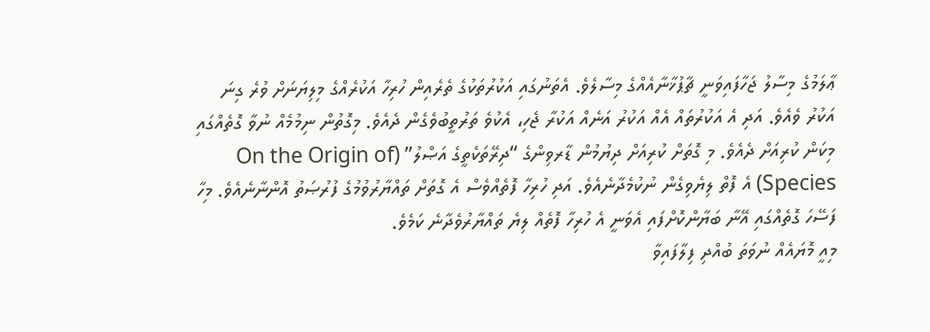ޢާލަމުގެ މިސާލު ޖަހާފައިވަނީ ޗާޕުޚާނާއެއްގެ މިސާލެވެ. އެތަނުގައި އަކުރުތަކުގެ ތެރެއިން ހުރިހާ އަކުރެއްގެ މިލިޔަނަށް ވުރެ ގިނަ އަކުރު ވެއެވެ. އަދި އެ އަކުރުތައް އެއް އަކުރު އަނެއް އަކުރާ ޖެހި، އެކުވެ ތަރުތީބުވެގެން ދެއެވެ. މިގޮތުން ނިމުމެއް ނުވާ ގޮތެއްގައި މިކަން ކުރިއަށް ދެއެވެ. މި ގޮތަށް ކުރިއަށް ދިޔުމުން ޑާރވިންގެ “ދިރޭތަކެތީގެ އަޞްލު” (On the Origin of Species) އެ ފޮތް ލިޔެވިގެން ނުކުމެދާނެއެވެ. އަދި ހުރިހާ ފޮތެއްވެސް އެ ގޮތަށް ތައްޔާރުވުމުގެ ފުރުޞަތު އޮންނާނެއެވެ. މިހާ ފަސޭހަ ގޮތެއްގައި އޭނާ ބަޔާންކޮށްފައި އެވަނީ އެ ހުރިހާ ފޮތެއް ލިޔެ ތައްޔާރުވެދާނެ ކަމެވެ.
މިއީ މޮޔައެއް ނުވަތަ ބުއްދި ފިލާފައިވާ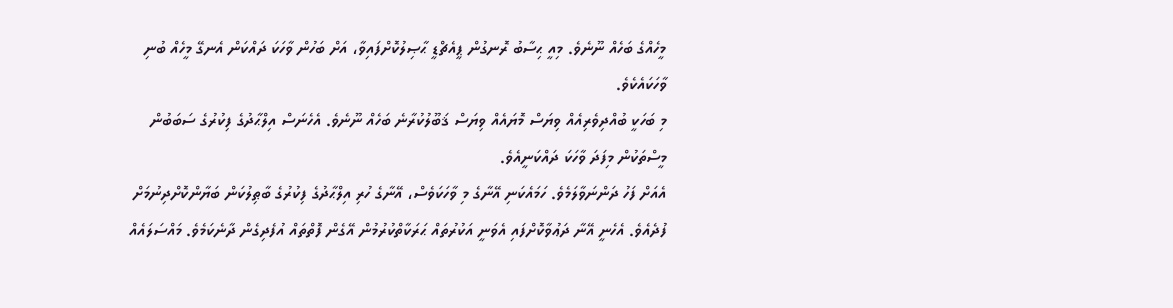މީހެއްގެ ބަހެއް ނޫނެވެ. މިއީ ޙިސާބު ރޮނގުން ޕީއެޗްޑީ ޙާޞިލުކޮށްފައިވާ، އަށް ބަހުން ވާހަކަ ދައްކަން އެނގޭ މީހެއް ބުނި ވާހަކައެކެވެ.
މި ބަހަކީ ބުއްދިވެރިއެއް ވިޔަސް މޮޔައެއް ވިޔަސް ޤަބޫލުކުރާނެ ބަހެއް ނޫނެވެ. އެހެނަސް އިލްޙާދުގެ ފިކުރުގެ ސަބަބުން މީސްތަކުން މިފަދަ ވާހަކަ ދައްކަނީއެވެ.
އެއަށް ފަހު ދަންނަވާލަމެވެ. ހަމައެކަނި އޭނާގެ މި ވާހަކަވެސް، އޭނާގެ ހުރި އިލްޙާދުގެ ފިކުރުގެ ބާޠިލުކަން ބަޔާންކޮށްދިނުމަށް ފުދެއެވެ. އެހެނީ އޭނާ ދަޢުވާކޮށްފައި އެވަނީ އަކުރުތައް ޙަރަކާތްކުރުމުން އޭގެން ފޮތްތައް އުފެދިގެން ދާނެކަމެވެ. މައްސަލައެއް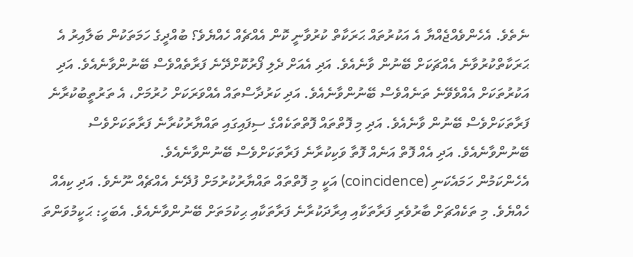ނެތެވެ. އެހެންވެއްޖެއްޔާ އެ އަކުރުތައް ޙަރަކާތް ކުރުވާނީ ކޮން އެއްޗެއް ހެއްޔެވެ؟ ބުއްދީގެ ހަމަތަކުން ބަލާއިރު އެ ޙަރަކާތްކުރުވާނެ އެއްޗަކަށް ބޭނުން ވާނެއެވެ. އަދި އެއަށް ދެލި ފޯރުކޮށްދޭނެ ފަރާތެއްވެސް ބޭނުންވާނެއެވެ. އަދި އަކުރުތަކަށް އެއްވެވޭނެ ތަނެއްވެސް ބޭނުންވާނެއެވެ. އަދި ކަރުދާސްތައް އެއްވަރަކަށް ހުރުމަށް، އެ ތަރުތީބުކުރާނެ ފަރާތަކަށްވެސް ބޭނުން ވާނެއެވެ. އަދި މި ފޮތްތައް ފޮތްތަކެއްގެ ސިފައިގައި ތައްޔާރުކުރާނެ ފަރާތަކަށްވެސް ބޭނުންވާނެއެވެ. އަދި އެއް ފޮތް އަނެއް ފޮތާ ވަކިކުރާނެ ފަރާތަކަށްވެސް ބޭނުންވާނެއެވެ.
އެހެންކަމުން ހަމައެކަނި (coincidence) އަކީ މި ފޮތްތައް ތައްޔާރުކުރުމަށް ފުދޭނެ އެއްޗެއް ނޫނެވެ. އަދި ކިއެއް ހެއްޔެވެ. މި ތަކެއްޗަށް ބާރުވެރި ފަރާތަކާއި އިރާދަކުރާނެ ފަރާތަކާއި ޙިކުމަތަށް ބޭނުންވާނެއެވެ. އެބަހީ: ޙަކީމުވަންތަ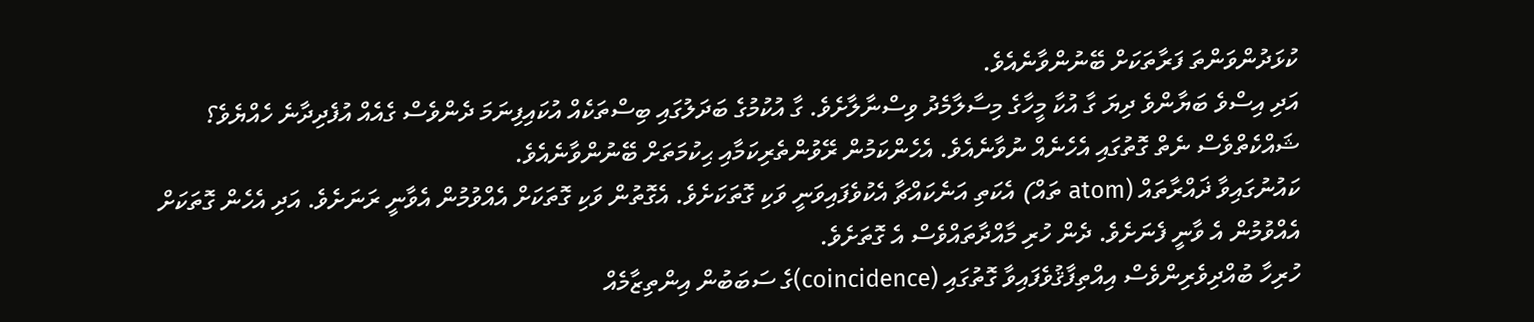ކުޅަދުންވަންތަ ފަރާތަކަށް ބޭނުންވާނެއެވެ.
އަދި އިސްވެ ބަޔާންވެ ދިޔަ ގާ އުކާ މީހާގެ މިސާލާމެދު ވިސްނާލާށެވެ. ގާ އުކުމުގެ ބަދަލުގައި ބިސްތަކެއް އުކައިފިނަމަ ދެންވެސް ގެއެއް އުފެދިދާނެ ހެއްޔެވެ؟
ޝައްކެތްވެސް ނެތް ގޮތުގައި އެހެނެއް ނުވާނެއެވެ. އެހެންކަމުން ރޭވުންތެރިކަމާއި ޙިކުމަތަށް ބޭނުންވާނެއެވެ.
ކައުނުގައިވާ ޛައްރާތައް (atom ތައް) އެކަތި އަނެކައްޗާ އެކުވެފައިވަނީ ވަކި ގޮތަކަށެވެ. އެގޮތުން ވަކި ގޮތަކަށް އެއްވުމުން އެވާނީ ރަނަށެވެ. އަދި އެހެން ގޮތަކަށް އެއްވުމުން އެ ވާނީ ފެނަށެވެ. ދެން ހުރި މާއްދާތައްވެސް އެ ގޮތަށެވެ.
ހުރިހާ ބުއްދިވެރިންވެސް އިއްތިފާޤުވެފައިވާ ގޮތުގައި (coincidence)ގެ ސަބަބުން އިންތިޒާމެއް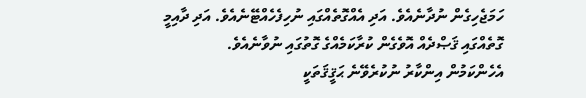ހަމަޖެހިގެން ނުދާނެއެވެ. އަދި އެއްގޮތެއްގައި ނުހިފެހެއްޓޭނެއެވެ. އަދި ދާއިމީ ގޮތެއްގައި ޤަޞްދެއް އޮވެގެން ކުރާކަމެއްގެ ގޮތުގައި ނުވާނެއެވެ.
އެހެންކަމުން އިންކާރު ނުކުރެވޭނެ ޙަޤީޤަތަކީ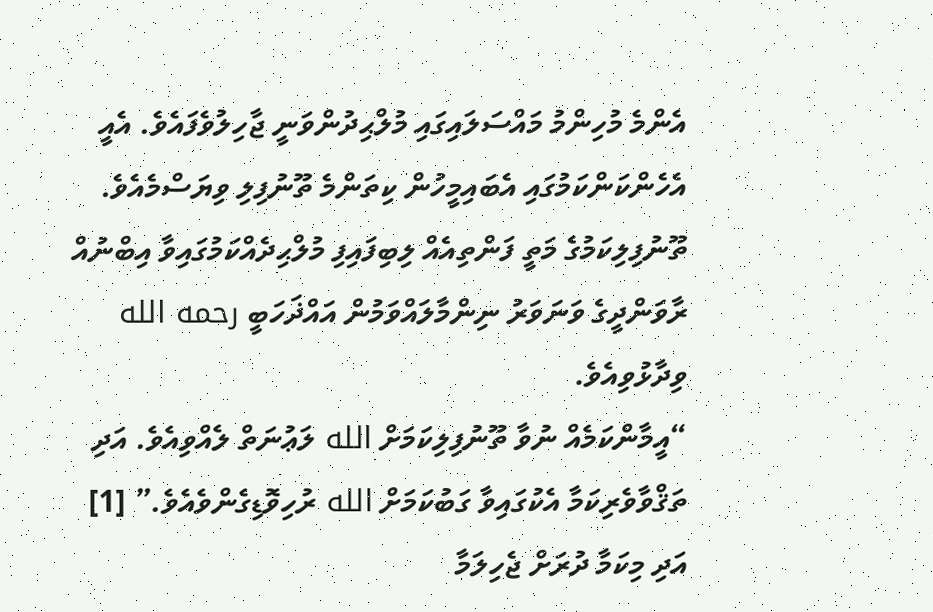އެންމެ މުހިންމު މައްސަލައިގައި މުލްޙިދުންވަނީ ޖާހިލުވެފައެވެ. އެއީ އެހެންކަންކަމުގައި އެބައިމީހުން ކިތަންމެ ތޫނުފިލި ވިޔަސްމެއެވެ.
ތޫނުފިލިކަމުގެ މަތީ ފަންތިއެއް ލިބިފައިފި މުލްޙިދެއްކަމުގައިވާ އިބްނުއް ރާވަންދީގެ ވަނަވަރު ނިންމާލައްވަމުން އައްޛަހަބީ رحمه الله ވިދާޅުވިއެވެ.
“އީމާންކަމެއް ނުވާ ތޫނުފިލިކަމަށް الله ލަޢުނަތް ލެއްވިއެވެ. އަދި ތަޤްވާވެރިކަމާ އެކުގައިވާ ގަބުކަމަށް الله ރުހިވޮޑިގެންވެއެވެ.” [1]
އަދި މިކަމާ ދުރަށް ޖެހިލަމާ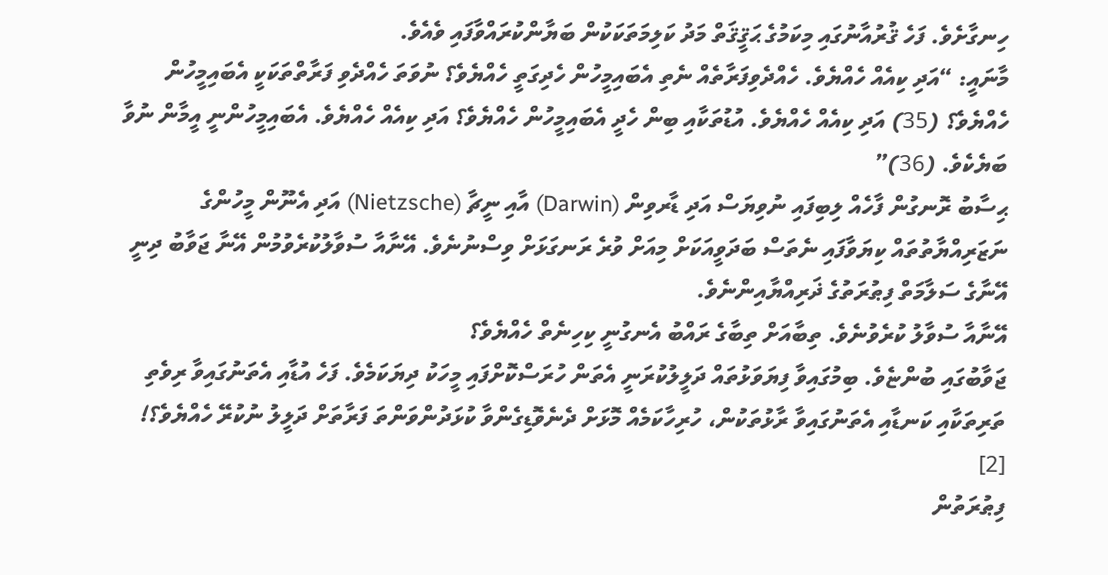ހިނގާށެވެ. ފަހެ ޤުރުއާނުގައި މިކަމުގެ ޙަޤީޤަތް މަދު ކަލިމަތަކަކުން ބަޔާންކުރައްވާފައި ވެއެވެ.
މާނައީ: “އަދި ކިއެއް ހެއްޔެވެ. ހެއްދެވިފަރާތެއް ނެތި އެބައިމީހުން ހެދިގަތީ ހެއްޔެވެ؟ ނުވަތަ ހެއްދެވި ފަރާތްތަކަކީ އެބައިމީހުން ހެއްޔެވެ؟ (35) އަދި ކިއެއް ހެއްޔެވެ. އުޑުތަކާއި ބިން ހެދީ އެބައިމީހުން ހެއްޔެވެ؟ އަދި ކިއެއް ހެއްޔެވެ. އެބައިމީހުންނީ އީމާން ނުވާ ބަޔެކެވެ. (36)”
ޙިސާބު ރޮނގުން ފާހެއް ލިބިފައި ނުވިޔަސް އަދި ޑާރވިން (Darwin) އާއި ނީޗާ (Nietzsche) އަދި އެނޫން މީހުންގެ ނަޒަރިއްޔާތުތައް ކިޔަވާފައި ނެތަސް ބަދަވީއަކަށް މިއަށް ވުރެ ރަނގަޅަށް ވިސްނުނެވެ. އޭނާއާ ސުވާލުކުރެވުމުން އޭނާ ޖަވާބު ދިނީ އޭނާގެ ސަލާމަތް ފިޠުރަތުގެ ޛަރިއްޔާއިންނެވެ.
އޭނާއާ ސުވާލު ކުރެވުނެވެ. ތިބާއަށް ތިބާގެ ރައްބު އެނގުނީ ކިހިނެތް ހެއްޔެވެ؟
ޖަވާބުގައި ބުންޏެވެ. ބިމުގައިވާ ފިޔަވަޅުތައް ދަލީލުކުރަނީ އެތަން ހުރަސްކޮށްފައި މީހަކު ދިޔަކަމެވެ. ފަހެ އުޑާއި އެތަނުގައިވާ ރިވެތި ތަރިތަކާއި ކަނޑާއި އެތަނުގައިވާ ރާޅުތަކުން، ހުރިހާކަމެއް މޮޅަށް ދެނެވޮޑިގެންވާ ކުޅަދުންވަންތަ ފަރާތަށް ދަލީލު ނުކުރޭ ހެއްޔެވެ؟! [2]
ފިޠުރަތުން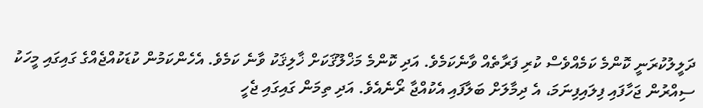ދަލީލުކުރަނީ ކޮންމެ ކަމެއްވެސް ކުރި ފަރާތެއް ވާނެކަމެވެ. އަދި ކޮންމެ މަޚްލޫޤަކަށް ޚާލިޤަކު ވާނެ ކަމެވެ. އެހެންކަމުން ކުޑަކުއްޖެއްގެ ގައިގައި މީހަކު ސިއްރުން ޖަހާފައި ފިލައިފިނަމަ، އެ ދިމާލަށް ބަލާފައި އެކުއްޖާ ރޯނެއެވެ. އަދި ތިމަން ގައިގައި ޖެހީ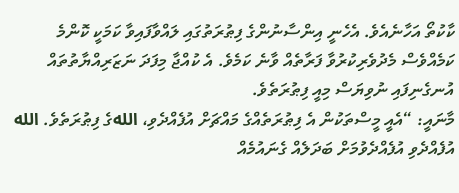ކާކުތޯ އަހާނެއެވެ. އެހެނީ އިންސާނުންގެ ފިޠުރަތުގައި ލައްވާފައިވާ ކަމަކީ ކޮންމެ ކަމެއްވެސް މެދުވެރިކުރުވާ ފަރާތެއް ވާނެ ކަމެވެ. އެ ކުއްޖާ މިފަދަ ނަޒަރިއްޔާތުތައް އުނގެނިފައި ނުވިޔަސް މިއީ ފިޠުރަތެވެ.
މާނައީ: “އެއީ މީސްތަކުން އެ ފިޠުރަތެއްގެ މައްޗަށް އުފެއްދެވި، اللهގެ ފިޠުރަތެވެ. الله އުފެއްދެވި އުފެއްދެވުމަށް ބަދަލެއް ގެނައުމެއް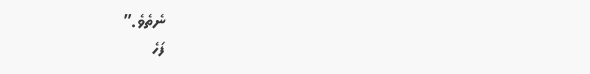ނެތެވެ.”
ފަހެ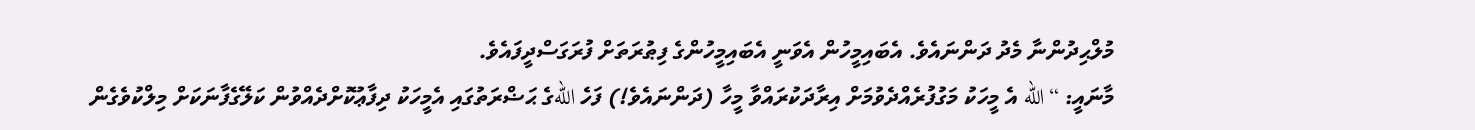މުލްޙިދުންނާ މެދު ދަންނައެވެ. އެބައިމީހުން އެވަނީ އެބައިމީހުންގެ ފިޠުރަތަށް ފުރަގަސްދީފައެވެ.
މާނައީ: “الله އެ މީހަކު މަގުފުރެއްދެވުމަށް އިރާދަކުރައްވާ މީހާ (ދަންނައެވެ!) ފަހެ اللهގެ ޙަޟްރަތުގައި އެމީހަކު ދިފާޢުކޮށްދެއްވުން ކަލޭގެފާނަކަށް މިލްކުވެގެން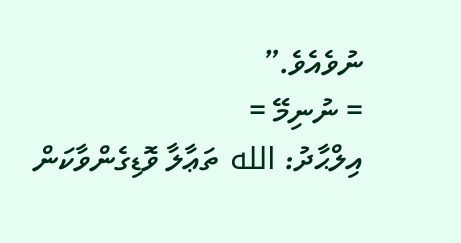ނުވެއެވެ.”
= ނުނިމޭ =
އިލްޙާދު: الله ތަޢާލާ ވޮޑިގެންވާކަން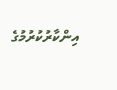އިންކާރުކުރުމުގެ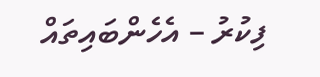ފިކުރު – އެހެންބައިތައް